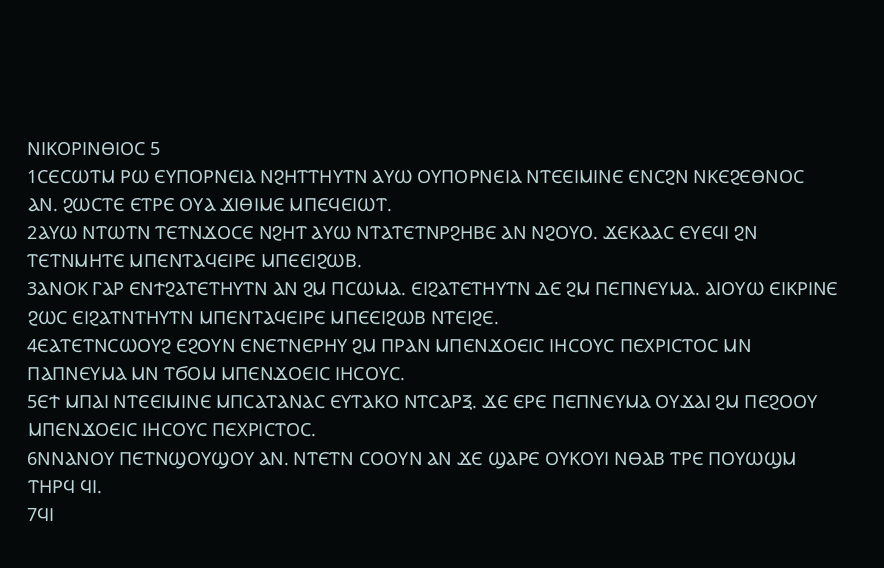ⲚⲒⲔⲞⲢⲒⲚⲐⲒⲞⲤ 5
1ⲤⲈⲤⲰⲦⲘ ⲢⲰ ⲈⲨⲠⲞⲢⲚⲈⲒⲀ ⲚϨⲎⲦⲦⲎⲨⲦⲚ ⲀⲨⲰ ⲞⲨⲠⲞⲢⲚⲈⲒⲀ ⲚⲦⲈⲈⲒⲘⲒⲚⲈ ⲈⲚⲤϨⲚ ⲚⲔⲈϨⲈⲐⲚⲞⲤ ⲀⲚ. ϨⲰⲤⲦⲈ ⲈⲦⲢⲈ ⲞⲨⲀ ϪⲒⲐⲒⲘⲈ ⲘⲠⲈϤⲈⲒⲰⲦ.
2ⲀⲨⲰ ⲚⲦⲰⲦⲚ ⲦⲈⲦⲚϪⲞⲤⲈ ⲚϨⲎⲦ ⲀⲨⲰ ⲚⲦⲀⲦⲈⲦⲚⲢϨⲎⲂⲈ ⲀⲚ ⲚϨⲞⲨⲞ. ϪⲈⲔⲀⲀⲤ ⲈⲨⲈϤⲒ ϨⲚ ⲦⲈⲦⲚⲘⲎⲦⲈ ⲘⲠⲈⲚⲦⲀϤⲈⲒⲢⲈ ⲘⲠⲈⲈⲒϨⲰⲂ.
3ⲀⲚⲞⲔ ⲄⲀⲢ ⲈⲚϮϨⲀⲦⲈⲦⲎⲨⲦⲚ ⲀⲚ ϨⲘ ⲠⲤⲰⲘⲀ. ⲈⲒϨⲀⲦⲈⲦⲎⲨⲦⲚ ⲆⲈ ϨⲘ ⲠⲈⲠⲚⲈⲨⲘⲀ. ⲀⲒⲞⲨⲰ ⲈⲒⲔⲢⲒⲚⲈ ϨⲰⲤ ⲈⲒϨⲀⲦⲚⲦⲎⲨⲦⲚ ⲘⲠⲈⲚⲦⲀϤⲈⲒⲢⲈ ⲘⲠⲈⲈⲒϨⲰⲂ ⲚⲦⲈⲒϨⲈ.
4ⲈⲀⲦⲈⲦⲚⲤⲰⲞⲨϨ ⲈϨⲞⲨⲚ ⲈⲚⲈⲦⲚⲈⲢⲎⲨ ϨⲘ ⲠⲢⲀⲚ ⲘⲠⲈⲚϪⲞⲈⲒⲤ ⲒⲎⲤⲞⲨⲤ ⲠⲈⲬⲢⲒⲤⲦⲞⲤ ⲘⲚ ⲠⲀⲠⲚⲈⲨⲘⲀ ⲘⲚ ⲦϬⲞⲘ ⲘⲠⲈⲚϪⲞⲈⲒⲤ ⲒⲎⲤⲞⲨⲤ.
5ⲈϮ ⲘⲠⲀⲒ ⲚⲦⲈⲈⲒⲘⲒⲚⲈ ⲘⲠⲤⲀⲦⲀⲚⲀⲤ ⲈⲨⲦⲀⲔⲞ ⲚⲦⲤⲀⲢⲜ. ϪⲈ ⲈⲢⲈ ⲠⲈⲠⲚⲈⲨⲘⲀ ⲞⲨϪⲀⲒ ϨⲘ ⲠⲈϨⲞⲞⲨ ⲘⲠⲈⲚϪⲞⲈⲒⲤ ⲒⲎⲤⲞⲨⲤ ⲠⲈⲬⲢⲒⲤⲦⲞⲤ.
6ⲚⲚⲀⲚⲞⲨ ⲠⲈⲦⲚϢⲞⲨϢⲞⲨ ⲀⲚ. ⲚⲦⲈⲦⲚ ⲤⲞⲞⲨⲚ ⲀⲚ ϪⲈ ϢⲀⲢⲈ ⲞⲨⲔⲞⲨⲒ ⲚⲐⲀⲂ ⲦⲢⲈ ⲠⲞⲨⲰϢⲘ ⲦⲎⲢϤ ϤⲒ.
7ϤⲒ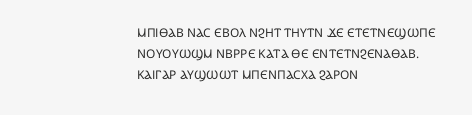ⲘⲠⲒⲐⲀⲂ ⲚⲀⲤ ⲈⲂⲞⲖ ⲚϨⲎⲦ ⲦⲎⲨⲦⲚ ϪⲈ ⲈⲦⲈⲦⲚⲈϢⲰⲠⲈ ⲚⲞⲨⲞⲨⲰϢⲘ ⲚⲂⲢⲢⲈ ⲔⲀⲦⲀ ⲐⲈ ⲈⲚⲦⲈⲦⲚϨⲈⲚⲀⲐⲀⲂ. ⲔⲀⲒⲄⲀⲢ ⲀⲨϢⲰⲰⲦ ⲘⲠⲈⲚⲠⲀⲤⲬⲀ ϨⲀⲢⲞⲚ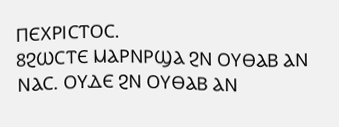ⲠⲈⲬⲢⲒⲤⲦⲞⲤ.
8ϨⲰⲤⲦⲈ ⲘⲀⲢⲚⲢϢⲀ ϨⲚ ⲞⲨⲐⲀⲂ ⲀⲚ ⲚⲀⲤ. ⲞⲨⲆⲈ ϨⲚ ⲞⲨⲐⲀⲂ ⲀⲚ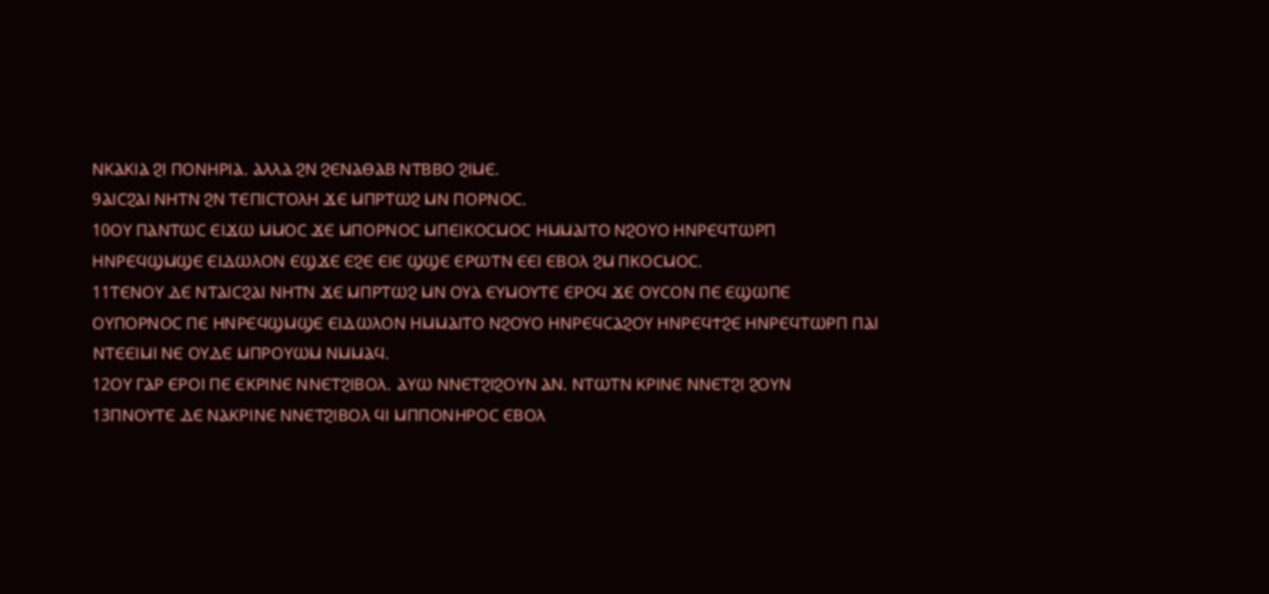ⲚⲔⲀⲔⲒⲀ ϨⲒ ⲠⲞⲚⲎⲢⲒⲀ. ⲀⲖⲖⲀ ϨⲚ ϨⲈⲚⲀⲐⲀⲂ ⲚⲦⲂⲂⲞ ϨⲒⲘⲈ.
9ⲀⲒⲤϨⲀⲒ ⲚⲎⲦⲚ ϨⲚ ⲦⲈⲠⲒⲤⲦⲞⲖⲎ ϪⲈ ⲘⲠⲢⲦⲰϨ ⲘⲚ ⲠⲞⲢⲚⲞⲤ.
10ⲞⲨ ⲠⲀⲚⲦⲰⲤ ⲈⲒϪⲰ ⲘⲘⲞⲤ ϪⲈ ⲘⲠⲞⲢⲚⲞⲤ ⲘⲠⲈⲒⲔⲞⲤⲘⲞⲤ ⲎⲘⲘⲀⲒⲦⲞ ⲚϨⲞⲨⲞ ⲎⲚⲢⲈϤⲦⲰⲢⲠ ⲎⲚⲢⲈϤϢⲘϢⲈ ⲈⲒⲆⲰⲖⲞⲚ ⲈϢϪⲈ ⲈϨⲈ ⲈⲒⲈ ϢϢⲈ ⲈⲢⲰⲦⲚ ⲈⲈⲒ ⲈⲂⲞⲖ ϨⲘ ⲠⲔⲞⲤⲘⲞⲤ.
11ⲦⲈⲚⲞⲨ ⲆⲈ ⲚⲦⲀⲒⲤϨⲀⲒ ⲚⲎⲦⲚ ϪⲈ ⲘⲠⲢⲦⲰϨ ⲘⲚ ⲞⲨⲀ ⲈⲨⲘⲞⲨⲦⲈ ⲈⲢⲞϤ ϪⲈ ⲞⲨⲤⲞⲚ ⲠⲈ ⲈϢⲰⲠⲈ ⲞⲨⲠⲞⲢⲚⲞⲤ ⲠⲈ ⲎⲚⲢⲈϤϢⲘϢⲈ ⲈⲒⲆⲰⲖⲞⲚ ⲎⲘⲘⲀⲒⲦⲞ ⲚϨⲞⲨⲞ ⲎⲚⲢⲈϤⲤⲀϨⲞⲨ ⲎⲚⲢⲈϤϮϨⲈ ⲎⲚⲢⲈϤⲦⲰⲢⲠ ⲠⲀⲒ ⲚⲦⲈⲈⲒⲘⲒ ⲚⲈ ⲞⲨⲆⲈ ⲘⲠⲢⲞⲨⲰⲘ ⲚⲘⲘⲀϤ.
12ⲞⲨ ⲄⲀⲢ ⲈⲢⲞⲒ ⲠⲈ ⲈⲔⲢⲒⲚⲈ ⲚⲚⲈⲦϨⲒⲂⲞⲖ. ⲀⲨⲰ ⲚⲚⲈⲦϨⲒϨⲞⲨⲚ ⲀⲚ. ⲚⲦⲰⲦⲚ ⲔⲢⲒⲚⲈ ⲚⲚⲈⲦϨⲒ ϨⲞⲨⲚ
13ⲠⲚⲞⲨⲦⲈ ⲆⲈ ⲚⲀⲔⲢⲒⲚⲈ ⲚⲚⲈⲦϨⲒⲂⲞⲖ ϤⲒ ⲘⲠⲠⲞⲚⲎⲢⲞⲤ ⲈⲂⲞⲖ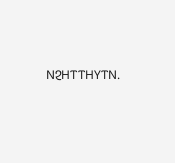ⲚϨⲎⲦⲦⲎⲨⲦⲚ.